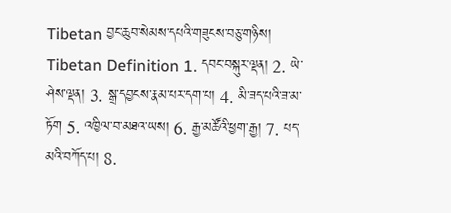Tibetan བྱང་ཆུབ་སེམས་དཔའི་གཟུངས་བཅུ་གཉིས།
Tibetan Definition 1. དབང་བསྐུར་ལྡན། 2. ཡེ་ཤེས་ལྡན། 3. སྒྲ་དབྱངས་རྣམ་པར་དག་པ། 4. མི་ཟད་པའི་ཟ་མ་ཏོག 5. འཁྱིལ་བ་མཐའ་ཡས། 6. རྒྱ་མཚོའི་ཕྱག་རྒྱ། 7. པད་མའི་བཀོད་པ། 8.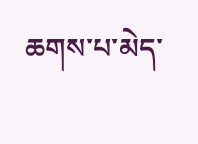ཆགས་པ་མེད་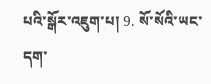པའི་སྒོར་འཇུག་པ། 9. སོ་སོའི་ཡང་དག་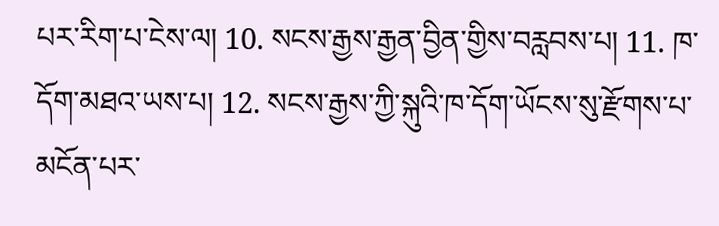པར་རིག་པ་ངེས་ལ། 10. སངས་རྒྱས་རྒྱན་བྱིན་གྱིས་བརླབས་པ། 11. ཁ་དོག་མཐའ་ཡས་པ། 12. སངས་རྒྱས་ཀྱི་སྐུའི་ཁ་དོག་ཡོངས་སུ་རྫོགས་པ་མངོན་པར་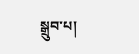སྒྲུབ་པ།